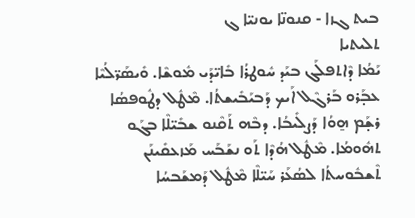ܒܝܬ ܓܙܐ - ܩܢܘܢ̈ܐ ܝܘܢܝ̈ܐ ܓ
ܬܠܝܬܝܐ
ܝܰܡܳܐ ܕܶܐܬܦܠܰܓ ܒܝܰܕ ܚܽܘܛܪܳܐ ܒܺܐܝ̈ܕܰܝ ܡܽܘܫܶܐ. ܘܺܝܣܰܪ̈ܠܳܝܶܐ ܥܒ̣ܰܪܘ ܒܰܪܓܶܠ ‌ܐܰܝܟ ܕܰܒܝܰܒܺܝܫܬܳܐ. ܡܶܛܽܠ ܕܛܽܘܦܣܳܐ ܪܫ̣ܰܡ ܗ̱ܘܳܐ ܕܰܨܠܺܝܒܳܐ. ܕܒܶܗ ܬܰܩܶܢܘ ܫܒܺܝ̈ܠܶܐ ܒܓܰܘ ܬܗܽܘܡܳܐ. ܡܶܛܽܠ ܗܳܕܶܐ ܬܰܘ ܢܫܰܒܰܚ ܡܰܙܥܩܺܝܢܰܢ ܬܶܫܒܽܘܚܬܳܐ ܠܣܳܥܰܪ ܚܰܝ̈ܠܶܐ ܡܶܛܽܠ ܕܰܡܫܰܒܚܳܐ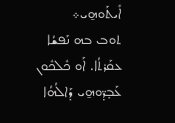ܐܺܝܬܰܘܗ̱ܝ܀
ܬܘܒ ܒܗ ܢܰܦܫܳܐ ܥܩܰܪܬܳܐ. ܐܰܘ ܟܽܠܟܽܘܢ ܥܰܒ̣ܕ̈ܘܗ̱ܝ ܕܰܐ‍ܠܳܗܳܐ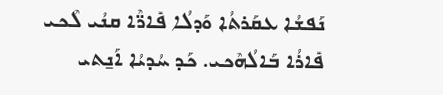ܢܰܦܫܳܐ ܥܩܰܪܬܳܐ ܘܰܕܠܳܐ ܦܺܐܪ̈ܶܐ ܩܢܳܝ ܠܶܟܝ ܦܺܐܪܳܐ ܒܰܐܠܳܗܶܟܝ. ܟܰܕ ܚܳܕܝܳܐ ܐܰܢ̱ܬܝ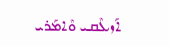ܐܰܙܥܶܩܝ ܘܶܐܡܰܪܝ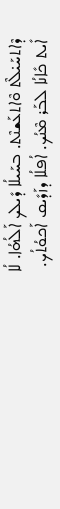ܕܶܐܬܚܰܝ̇ܠܶܬ ܘܶܐܬܥܰܫܢܶܬ. ܒܚܰܝܠܳܐ ܕܺܝܠܟ ܐܰ‌ܠܳܗܳܐ. ܠܳܐ ܐܺܝܬ ܟܺܐܢܳܐ ܠܒܰܪ ܡܶܢܳܟ. ܐܳܦܠܳܐ ܕܙܰܕܺܝܩ ܐܰܟܘܳܬܳܟ.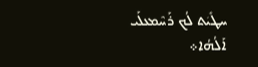ܚܛܺܝܿܬ ܠܳܟ ܪܰܚܶܡܥܠܰܝ ܐܰ‌ܠܳܗܳܐ܀